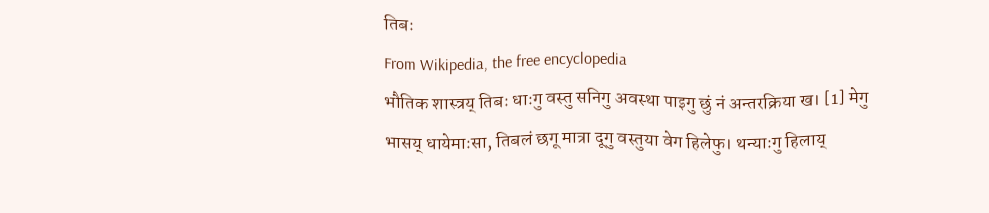तिबः
From Wikipedia, the free encyclopedia
भौतिक शास्त्रय् तिबः धाःगु वस्तु सनिगु अवस्था पाइगु छुं नं अन्तरक्रिया ख। [1] मेगु भासय् धायेमाःसा, तिबलं छगू मात्रा दूगु वस्तुया वेग हिलेफु। थन्याःगु हिलाय्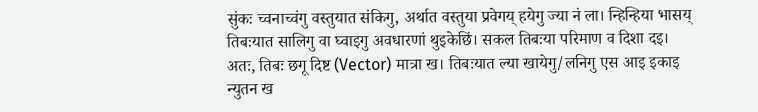सुंकः च्वनाच्वंगु वस्तुयात संकिगु, अर्थात वस्तुया प्रवेगय् हयेगु ज्या नं ला। न्हिन्हिया भासय् तिबःयात सालिगु वा घ्वाइगु अवधारणां थुइकेछिं। सकल तिबःया परिमाण व दिशा दइ। अतः, तिबः छगू दिष्ट (Vector) मात्रा ख। तिबःयात ल्या खायेगु/लनिगु एस आइ इकाइ न्युतन ख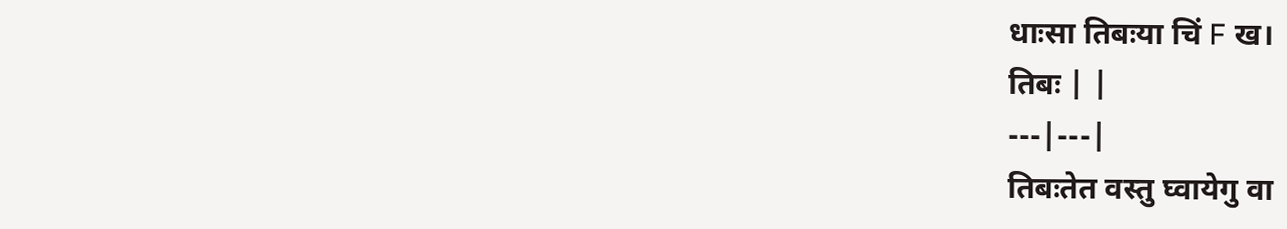धाःसा तिबःया चिं F ख।
तिबः | |
---|---|
तिबःतेत वस्तु घ्वायेगु वा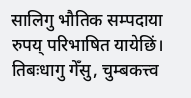सालिगु भौतिक सम्पदाया रुपय् परिभाषित यायेछिं। तिबःधागु गेँसु, चुम्बकत्त्व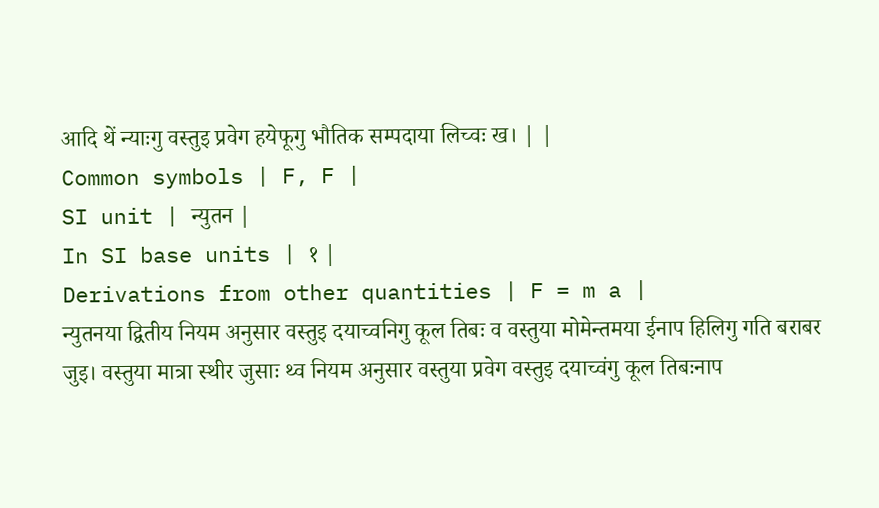आदि थें न्याःगु वस्तुइ प्रवेग हयेफूगु भौतिक सम्पदाया लिच्वः ख। | |
Common symbols | F, F |
SI unit | न्युतन |
In SI base units | १ |
Derivations from other quantities | F = m a |
न्युतनया द्वितीय नियम अनुसार वस्तुइ दयाच्वनिगु कूल तिबः व वस्तुया मोमेन्तमया ईनाप हिलिगु गति बराबर जुइ। वस्तुया मात्रा स्थीर जुसाः थ्व नियम अनुसार वस्तुया प्रवेग वस्तुइ दयाच्वंगु कूल तिबःनाप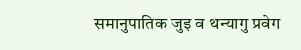समानुपातिक जुइ व थन्यागु प्रवेग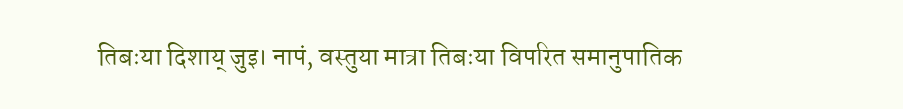तिबःया दिशाय् जुइ। नापं, वस्तुया मात्रा तिबःया विपरित समानुपातिक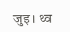जुइ। थ्व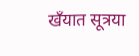खँयात सूत्रया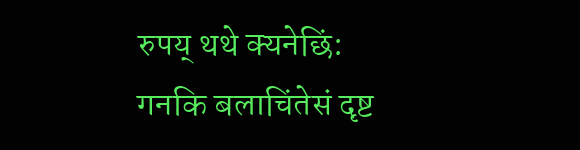रुपय् थथे क्यनेछिं:
गनकि बलाचिंतेसं दृष्ट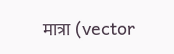मात्रा (vector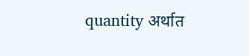quantity अर्थात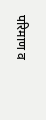परिमाण व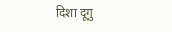दिशा दूगु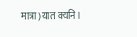मात्रा)यात क्यनि।